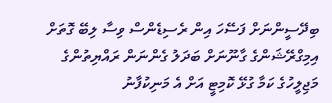ބިދޭސީންނަށް ފަސޭހަ އިން ރެސިޑެންސް ވިސާ ލިބޭ ގޮތަށް އިމިގްރޭޝަންގެ ގާނޫނަށް ބަދަލު ގެންނަން ރައްޔިތުންގެ މަޖިލީހުގެ ކަމާ ގުޅޭ ކޮމިޓީ އަށް އެ މަނިކުފާނު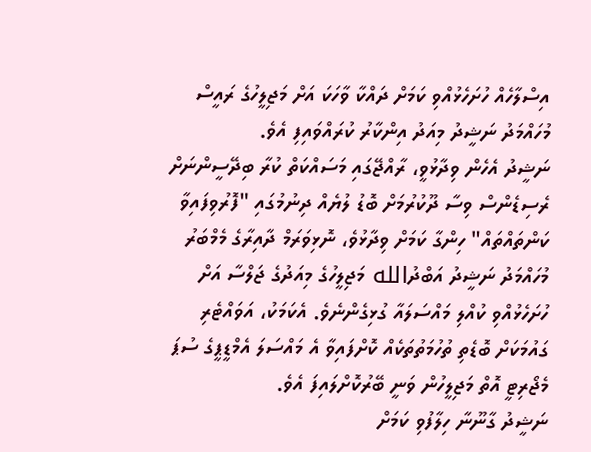އިސްލާހެއް ހުށަހެޅުއްވި ކަމަށް ދައްކާ ވާހަކަ އަށް މަޖިލީހުގެ ރައީސް މުހައްމަދު ނަޝީދު މިއަދު އިންކާރު ކުރައްވައިފި އެވެ.
ނަޝީދު އެހެން ވިދާޅުވީ، ރާއްޖޭގައި މަސައްކަތް ކުރާ ބިދޭސީންނަށް ރެސިޑެންސް ވިސާ ދޫކުރުމަށް ބޮޑު ލުޔެއް ދިނުމުގައި "ފޮރުވިފައިވާ ކަންތައްތައް" ހިންގާ ކަމަށް ވިދާޅުވެ، ނޮޅިވަރަމް ދާއިރާގެ މެމްބަރު މުހައްމަދު ނަޝީދު އަބްދުالله މަޖިލީހުގެ މިއަދުގެ ޖަލްސާ އަށް ހުށަހެޅުއްވި ކުއްލި މައްސަލައާ ގުޅިގެންނެވެ. އެކަމަކު، އަވައްޓެރި ގައުމަކަށް ބޮޑެތި ތުހުމަތުތަކެއް ކޮށްފައިވާ އެ މައްސަލަ އެމްޑީޕީގެ ސުޕަ މެޖޯރިޓީ އޮތް މަޖިލީހުން ވަނީ ބޭރުކޮށްލައިފަ އެވެ.
ނަޝީދު ގާނޫނާ ހިލާފުވި ކަމަށް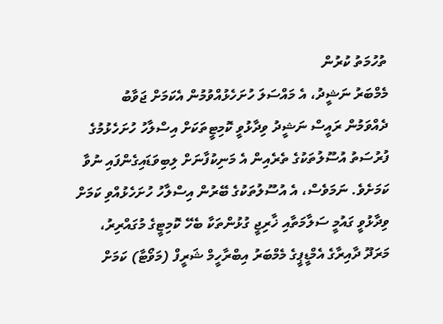ތުހުމަތު ކުރުން
މެމްބަރު ނަޝީދު، އެ މައްސަލަ ހުށަހެޅުއްވުމުން އެކަމަށް ޖަވާބު ދެއްވަމުން ރައީސް ނަޝީދު ވިދާޅުވީ ކޮމިޓީތަކަށް އިސްލާހު ހުށަހެޅުމުގެ ފުރުސަތު އުސޫލުތަކުގެ ތެރެއިން އެ މަނިކުފާނަށް ލިބިވަޑައިގެންފައި ނުވާ ކަމަށެވެ. ނަމަވެސް، އެ އުސޫލުތަކުގެ ބޭރުން އިސްލާހު ހުށަހެޅުއްވި ކަމަށް ވިދާޅުވީ ގައުމީ ސަލާމަތާއި ޚާރިޖީ ގުޅުންތަކާ ބެހޭ ކޮމިޓީގެ މުގައްރިރު، މަރަދޫ ދާއިރާގެ އެމްޑީޕީގެ މެމްބަރު އިބްރާހީމް ޝަރީފް (މަވޯޓާ) ކަމަށް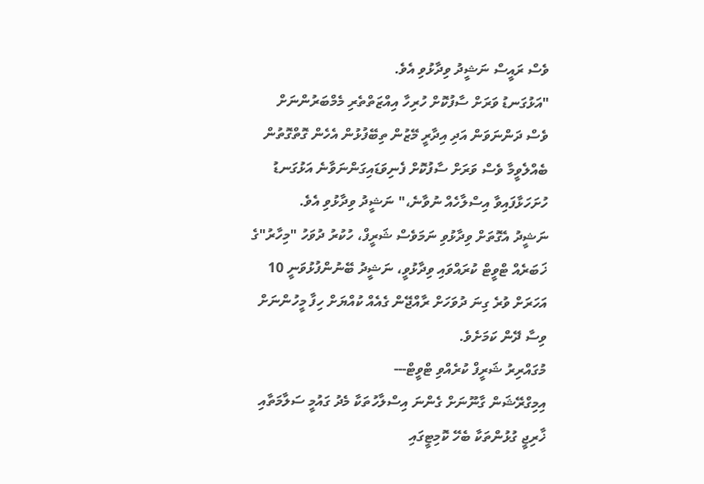ވެސް ރައީސް ނަޝީދު ވިދާޅުވި އެވެ.
"އަޅުގަނޑު ވަރަށް ސާފުކޮށް ހުރިހާ އިއްޒަތްތެރި މެމްބަރުންނަށް ވެސް ދަންނަވަން އަދި އިދާރީ މޭޒުން ތިބޭފުޅުން އެހެން ގޮތްގޮތުން ބެއްލެވީމާ ވެސް ވަރަށް ސާފުކޮށް ފެނިވަޑައިގަންނަވާނެ އަޅުގަނޑު ހުށަހަޅާފައިވާ އިސްލާހެއް ނުވާނެ،" ނަޝީދު ވިދާޅުވި އެވެ.
ނަޝީދު އެގޮތަށް ވިދާޅުވި ނަމަވެސް ޝަރީފް، ހުކުރު ދުވަހު "މިހާރު"ގެ ޚަބަރެއް ޓްވީޓް ކުރައްވައި ވިދާޅުވީ، ނަޝީދު ބޭނުންފުޅުވަނީ 10 އަހަރަށް ވުރެ ގިނަ ދުވަހަށް ރާއްޖޭން ގެއެއް ކުއްޔަށް ހިފާ މީހުންނަށް ވިސާ ދޭން ކަމަށެވެ.
މުގައްރިރު ޝަރީފް ކުރެއްވި ޓްވީޓް---
އިމިގްރޭޝަން ގާނޫނަށް ގެންނަ އިސްލާހުތަކާ މެދު ގައުމީ ސަލާމަތާއި ޚާރިޖީ ގުޅުންތަކާ ބެހޭ ކޮމިޓީގައި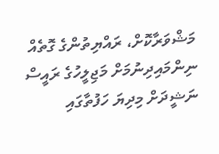މަޝްވަރާކޮށް، ރައްޔިތުންގެ ގޮތެއް ނިންމައިދިނުމަށް މަޖިލީހުގެ ރައީސް ނަޝީދަށް މިދިޔަ ހަފުތާގައި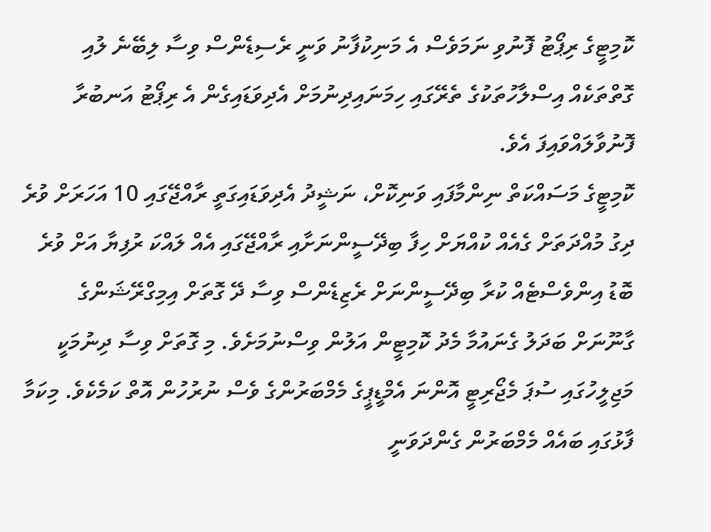ކޮމިޓީގެ ރިޕޯޓު ފޮނުވި ނަމަވެސް އެ މަނިކުފާނު ވަނީ ރެސިޑެންސް ވިސާ ލިބޭނެ ލުއި ގޮތްތަކެއް އިސްލާހުތަކުގެ ތެރޭގައި ހިމަނައިދިނުމަށް އެދިވަޑައިގެން އެ ރިޕޯޓު އަނބުރާ ފޮނުވާލައްވައިފަ އެވެ.
ކޮމިޓީގެ މަސައްކަތް ނިންމާފައި ވަނިކޮށް، ނަޝީދު އެދިވަޑައިގަތީ ރާއްޖޭގައި 10 އަހަރަށް ވުރެ ދިގު މުއްދަތަށް ގެއެއް ކުއްޔަށް ހިފާ ބިދޭސީންނަށާއި ރާއްޖޭގައި އެއް ލައްކަ ރުފިޔާ އަށް ވުރެ ބޮޑު އިންވެސްޓެއް ކުރާ ބިދޭސީންނަށް ރެޒިޑެންސް ވިސާ ދޭ ގޮތަށް އިމިގްރޭޝަންގެ ގާނޫނަށް ބަދަލު ގެނައުމާ މެދު ކޮމިޓީން އަލުން ވިސްނުމަށެވެ. މި ގޮތަށް ވިސާ ދިނުމަކީ މަޖިލީހުގައި ސުޕަ މެޖޯރިޓީ އޮންނަ އެމްޑީޕީގެ މެމްބަރުންގެ ވެސް ނުރުހުން އޮތް ކަމެކެވެ. މިކަމާ ފާޅުގައި ބައެއް މެމްބަރުން ގެންދަވަނީ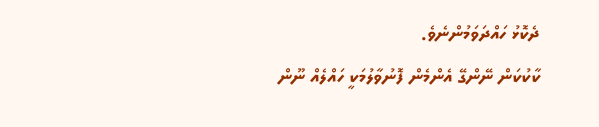ދެކޮޅު ހައްދަވަމުންނެވެ.
ކާކުކަން ނޭންގޭ އެންމެން ފޮނުވާލުމަކީ ހައްލެއް ނޫން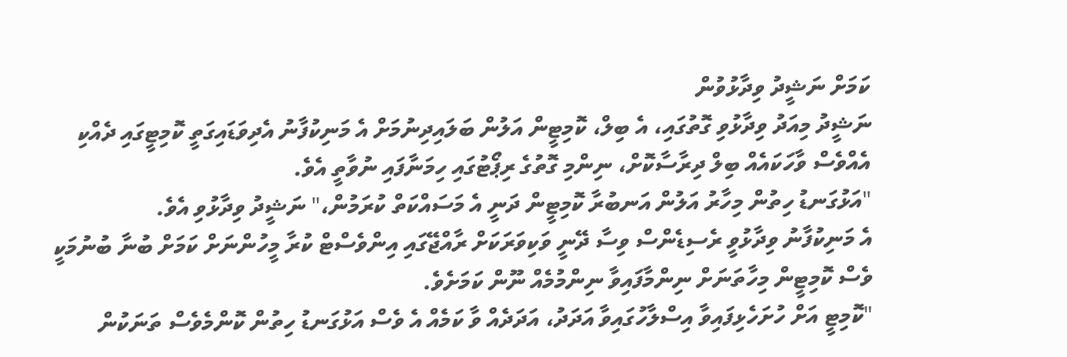ކަމަށް ނަޝީދު ވިދާޅުވުން
ނަޝީދު މިއަދު ވިދާޅުވި ގޮތުގައި، އެ ބިލް، ކޮމިޓީން އަލުން ބަލައިދިނުމަށް އެ މަނިކުފާނު އެދިވަޑައިގަތީ ކޮމިޓީގައި ދެއްކި އެއްވެސް ވާހަކައެއް ބިލް ދިރާސާކޮށް، ނިންމި ގޮތުގެ ރިޕޯޓުގައި ހިމަނާފައި ނުވާތީ އެވެ.
"އަޅުގަނޑު ހިތުން މިހާރު އަލުން އަނބުރާ ކޮމިޓީން ދަނީ އެ މަސައްކަތް ކުރަމުން،" ނަޝީދު ވިދާޅުވި އެވެ.
އެ މަނިކުފާނު ވިދާޅުވީ ރެސިޑެންސް ވިސާ ދޭނީ ވަކިވަރަކަށް ރާއްޖޭގައި އިންވެސްޓް ކުރާ މީހުންނަށް ކަމަށް ބުނާ ބުނުމަކީ ވެސް ކޮމިޓީން މިހާތަނަށް ނިންމާފައިވާ ނިންމުމެއް ނޫން ކަމަށެވެ.
"ކޮމިޓީ އަށް ހުށަހެޅިފައިވާ އިސްލާހުގައިވާ އަދަދު، އަދަދެއް ވާ ކަމެއް އެ ވެސް އަޅުގަނޑު ހިތުން ކޮންމެވެސް ތަނަކުން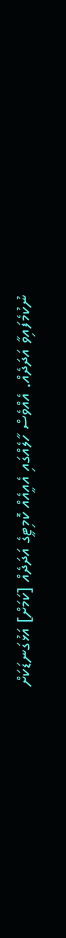ނުކުމެފައިވާ އަދަދެއް. އެއްވެސް ހާލެއްގައި އެއީއެއް ކޮމިޓީގެ އަދަދެއް [ކަމަށް] އަޅުގަނޑަކަށް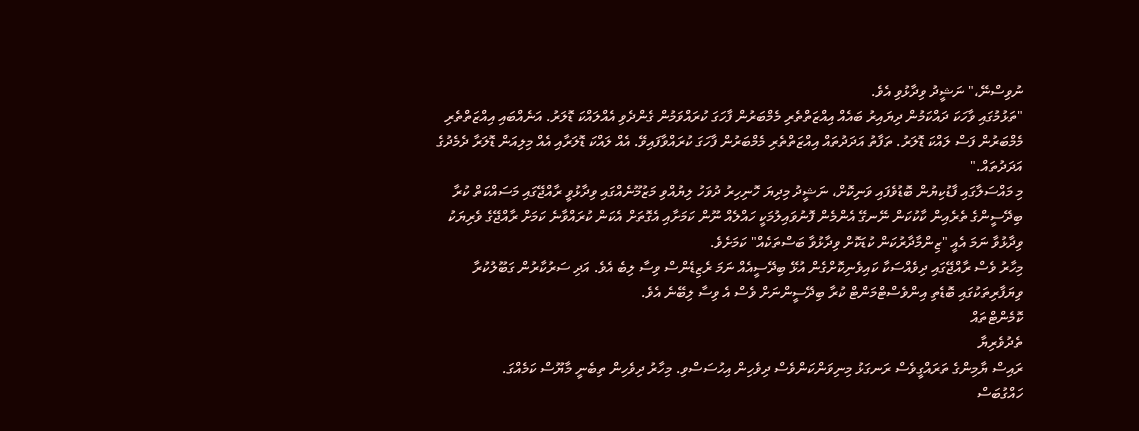ނުވިސްނޭ،" ނަޝީދު ވިދާޅުވި އެވެ.
"ތަޅުމުގައި ވާހަކަ ދައްކަމުން ދިޔައިރު ބައެއް އިއްޒަތްތެރި މެމްބަރުން ފާހަގަ ކުރައްވަމުން ގެންދެވި އެއްލައްކަ ޑޮލަރު. އަނެއްބައި އިއްޒަތްތެރި މެމްބަރުން ފަސް ލައްކަ ޑޮލަރު. ތަފާތު އަދަދުތައް އިއްޒަތްތެރި މެމްބަރުން ފާހަގަ ކުރައްވާފައިވޭ. އެއް ލައްކަ ޑޮލަރާއި އެއް މިލިއަން ޑޮލަރާ ދެމެދުގެ އަދަދުތައް."
މި މައްސަލާގައި ފާޑުކިޔުން ބޮޑުވެފައި ވަނިކޮށް، ނަޝީދު މިދިޔަ ހޮނިހިރު ދުވަހު ލިޔުއްވި މަޒުމޫނެއްގައި ވިދާޅުވީ ރާއްޖޭގައި މަސައްކަތް ކުރާ ބިދޭސީންގެ ތެރެއިން ކާކުކަން ނޭނގޭ އެންމެން ފޮނުވައިލުމަކީ ހައްލެއް ނޫން ކަމަށާއި އެގޮތަށް އެކަން ކުރައްވާނެ ކަމަށް ރާއްޖޭގެ ވެރިޔަކު ވިދާޅުވާ ނަމަ އެއީ "ޒިންމާދާރުކަން ކުޑަކޮށް ވިދާޅުވާ ބަސްތަކެއް" ކަމަށެވެ.
މިހާރު ވެސް ރާއްޖޭގައި ދިވެއްސަކާ ކައިވެނިކޮށްގެން އުޅޭ ބިދޭސީއެއް ނަމަ ރެޒިޑެންސް ވިސާ ލިބެ އެވެ. އަދި ސަރުކާރުން ގަބޫލުކުރާ ވިޔަފާރިތަކުގައި ބޮޑެތި އިންވެސްޓްމަންޓް ކުރާ ބިދޭސީންނަށް ވެސް އެ ވިސާ ލިބޭނެ އެވެ.
ކޮމެންޓްތައް
ތެދުވެރިޔާ
ރައިސް ޔާމިންގެ ތަރައްގީވެސް ރަނގަޅު މިނިވަންކަންވެސް ދިވެހިން އިހުސަސްވި. މިހާރު ދިވެހިން ތިބެނީ މާޔޫސް ކަމެއްގަ.
ހައްގުބަސް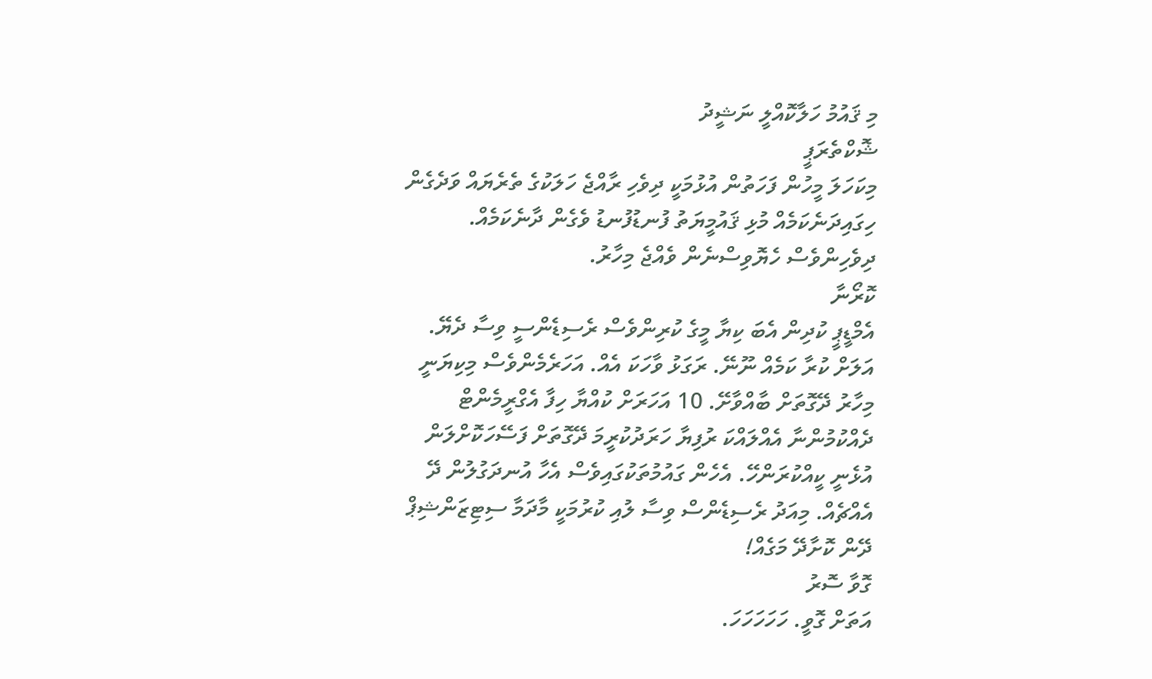މި ޤައުމު ހަލާކޮއްލީ ނަޝީދު
ޝޮކްތެރަޕީ
މިކަހަލަ މީހުން ފަހަތުން އުޅުމަކީ ދިވެހި ރާއްޖެ ހަލަކުގެ ތެރެޔައް ވަދެގެން ހިގައިދަނެކަމެއް މުޅި ޤައުމީޔަތު ފުނޑުފުނޑު ވެގެން ދާނެކަމެއް. ދިވެހިންވެސް ހެޔޮވިސްނެން ވެއްޖެ މިހާރު.
ކޮރޯނާ
އެމްޑީޕީ ކުދިން އެބަ ކިޔާ މީގެ ކުރިންވެސް ރެސިޑެންސީ ވިސާ ދެޔޭ. އަލަށް ކުރާ ކަމެއް ނޫނޭ. ރަގަޅު ވާހަކަ އެއް. އަހަރެމެންވެސް މިކިޔަނީ މިހާރު ދޭގޮތަށް ބާއްވާށޭ. 10 އަހަރަށް ކުއްޔާ ހިފާ އެގްރީމެންޓް ދެއްކުމުންނާ އެއްލައްކަ ރުފިޔާ ހަރަދުކުރީމަ ދޭގޮތަށް ފަސޭހަކޮށްލަން އުޅެނީ ކީއްކުރަންހޭ. އެހެން ގައުމުތަކުގައިވެސް އެހާ އުނދަގުލުން ދޭ އެއްޗެއް. މިއަދު ރެސިޑެންސް ވިސާ ލުއި ކުރުމަކީ މާދަމާ ސިޓިޒަންޝިޕް ދޭން ކޮށާދޭ މަގެއް!
ގޮވާ ސޮރު
އަތަށް ގޮވީ. ހަހަހަހަހަ.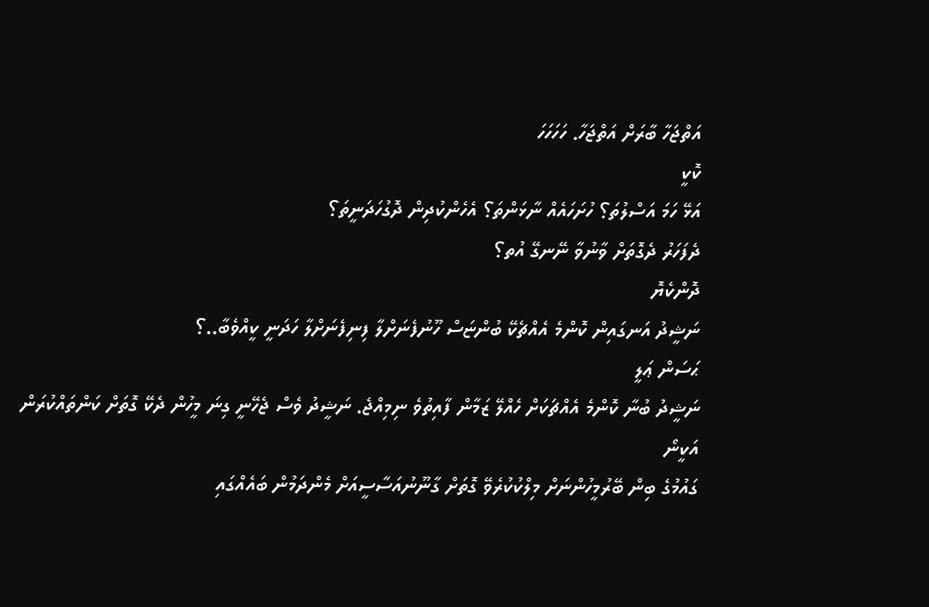އަތްޖަހާ ބާރަށް އަތްޖަހާ. ހަހަހަހަ
ކޮކީ
އަޅޭ ހަމަ އަސްލުތަ؟ ހުށަހައެއް ނާޅަންތަ؟ އެހެންކުދިން ދޮގުހަދަނީތަ؟
ދެފަހަރު ދެގޮތަށް ވާނުވާ ނޭނގޭ އުތ؟
ދޮންކެޔޮ
ނަޝީދު އަނގައިން ކޮންމެ އެއްޗެކޭ ބުންޏަސް ހޫނުފެނަށްލާ ފިނިފެނަށްލާ ހަދަނީ ކީއްވެބާ..؟
ޙަސަން ޢަލީ
ނަޝީދު ބުނާ ކޮންމެ އެއްޗަކަށް ހެއްލޭ ޒަމާން ފާއިތުވެ ނިމިއްޖެ. ނަޝީދު ވެސް ޖެހޭނީ ގިނަ މީހުން ދެކޭ ގޮތަށް ކަންތައްކުރަން
އަކީނޯ
ގައުމުގެ ބިން ބޭރުމީހުންނަށް މިލްކުކުރެވޭ ގޮތަށް ގާނޫނުއަސާސީއަށް މެންދަމުން ބައެއްގައި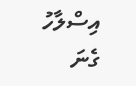އިސްލާހު ގެނަ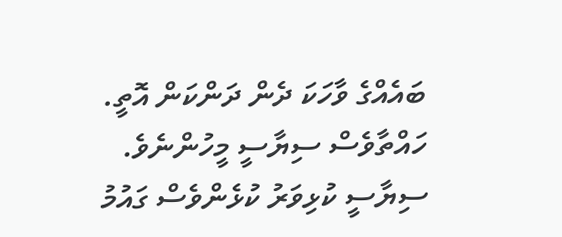ބައެއްގެ ވާހަކަ ދެން ދަންކަން އޮތީ. ހައްތާވެސް ސިޔާސީ މީހުންނެވެ. ސިޔާސީ ކުޅިވަރު ކުޅެންވެސް ގައުމު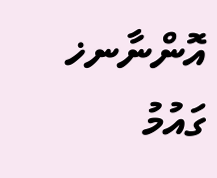އޮންނާނޚ ގައުމު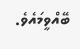ބޭއްވީމައެވެ.